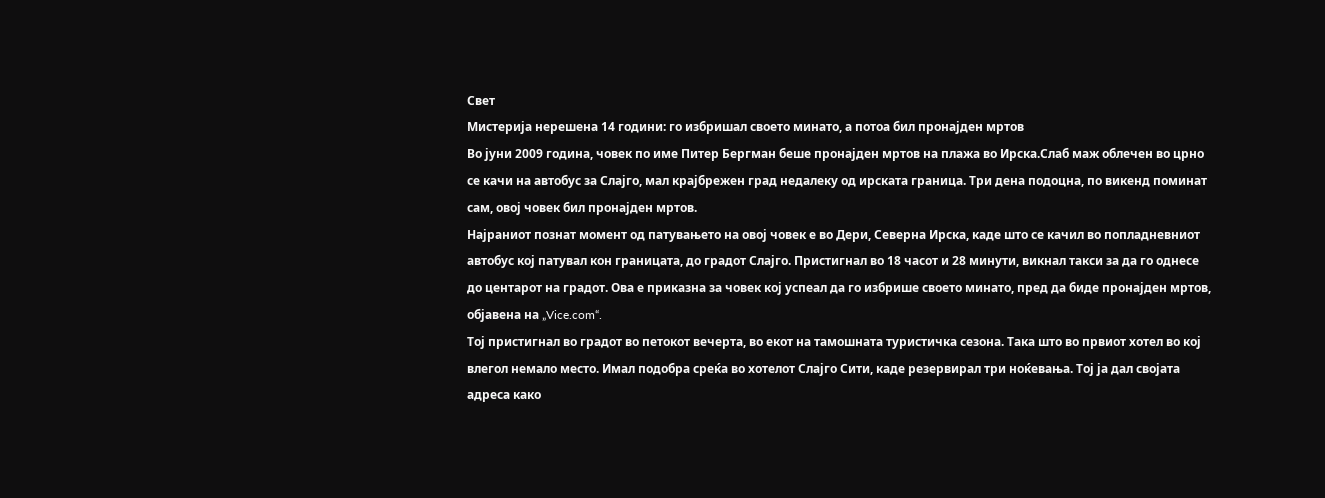Свет
Мистерија нерешена 14 години: го избришал своето минато, а потоа бил пронајден мртов
Во јуни 2009 година, човек по име Питер Бергман беше пронајден мртов на плажа во Ирска.Слаб маж облечен во црно се качи на автобус за Слајго, мал крајбрежен град недалеку од ирската граница. Три дена подоцна, по викенд поминат сам, овој човек бил пронајден мртов.
Најраниот познат момент од патувањето на овој човек е во Дери, Северна Ирска, каде што се качил во попладневниот автобус кој патувал кон границата, до градот Слајго. Пристигнал во 18 часот и 28 минути, викнал такси за да го однесе до центарот на градот. Ова е приказна за човек кој успеал да го избрише своето минато, пред да биде пронајден мртов, објавена на „Vice.com“.
Тој пристигнал во градот во петокот вечерта, во екот на тамошната туристичка сезона. Така што во првиот хотел во кој влегол немало место. Имал подобра среќа во хотелот Слајго Сити, каде резервирал три ноќевања. Тој ја дал својата адреса како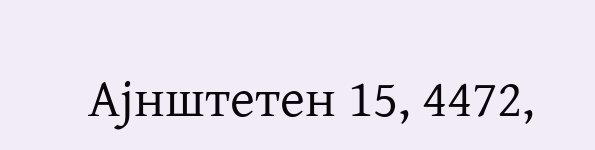Ајнштетен 15, 4472,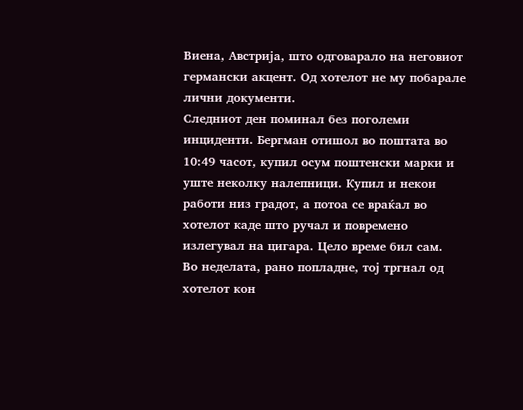Виена, Австрија, што одговарало на неговиот германски акцент. Од хотелот не му побарале лични документи.
Следниот ден поминал без поголеми инциденти. Бергман отишол во поштата во 10:49 часот, купил осум поштенски марки и уште неколку налепници. Купил и некои работи низ градот, а потоа се враќал во хотелот каде што ручал и повремено излегувал на цигара. Цело време бил сам.
Во неделата, рано попладне, тој тргнал од хотелот кон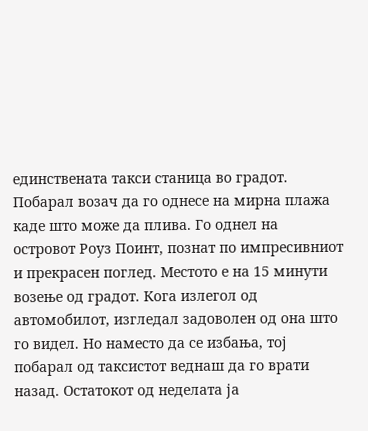единствената такси станица во градот. Побарал возач да го однесе на мирна плажа каде што може да плива. Го однел на островот Роуз Поинт, познат по импресивниот и прекрасен поглед. Местото е на 15 минути возење од градот. Кога излегол од автомобилот, изгледал задоволен од она што го видел. Но наместо да се избања, тој побарал од таксистот веднаш да го врати назад. Остатокот од неделата ја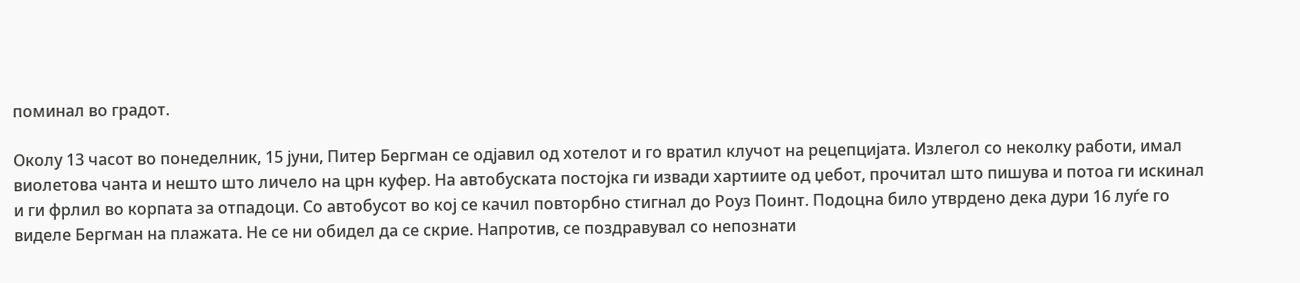поминал во градот.

Околу 13 часот во понеделник, 15 јуни, Питер Бергман се одјавил од хотелот и го вратил клучот на рецепцијата. Излегол со неколку работи, имал виолетова чанта и нешто што личело на црн куфер. На автобуската постојка ги извади хартиите од џебот, прочитал што пишува и потоа ги искинал и ги фрлил во корпата за отпадоци. Со автобусот во кој се качил повторбно стигнал до Роуз Поинт. Подоцна било утврдено дека дури 16 луѓе го виделе Бергман на плажата. Не се ни обидел да се скрие. Напротив, се поздравувал со непознати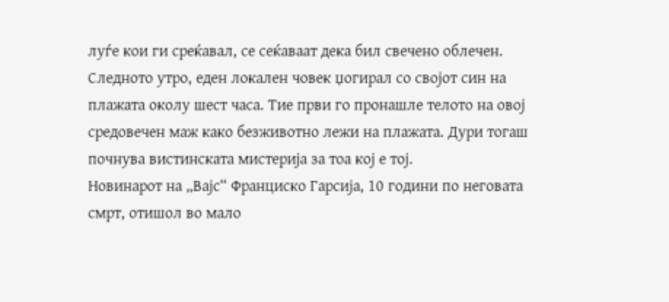луѓе кои ги среќавал, се сеќаваат дека бил свечено облечен.
Следното утро, еден локален човек џогирал со својот син на плажата околу шест часа. Тие први го пронашле телото на овој средовечен маж како безживотно лежи на плажата. Дури тогаш почнува вистинската мистерија за тоа кој е тој.
Новинарот на „Вајс“ Франциско Гарсија, 10 години по неговата смрт, отишол во мало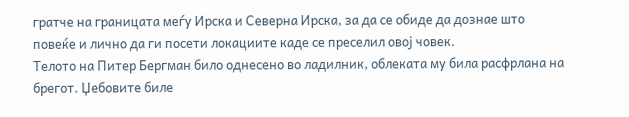гратче на границата меѓу Ирска и Северна Ирска, за да се обиде да дознае што повеќе и лично да ги посети локациите каде се преселил овој човек.
Телото на Питер Бергман било однесено во ладилник, облеката му била расфрлана на брегот. Џебовите биле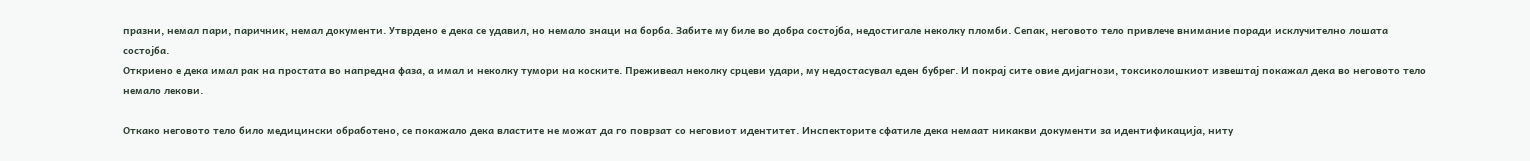празни, немал пари, паричник, немал документи. Утврдено е дека се удавил, но немало знаци на борба. Забите му биле во добра состојба, недостигале неколку пломби. Сепак, неговото тело привлече внимание поради исклучително лошата состојба.
Откриено е дека имал рак на простата во напредна фаза, а имал и неколку тумори на коските. Преживеал неколку срцеви удари, му недостасувал еден бубрег. И покрај сите овие дијагнози, токсиколошкиот извештај покажал дека во неговото тело немало лекови.

Откако неговото тело било медицински обработено, се покажало дека властите не можат да го поврзат со неговиот идентитет. Инспекторите сфатиле дека немаат никакви документи за идентификација, ниту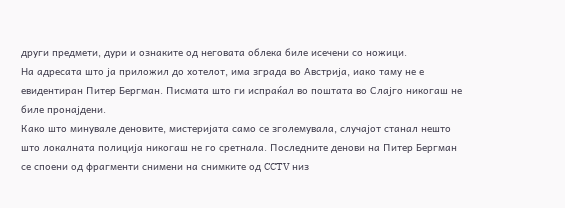други предмети, дури и ознаките од неговата облека биле исечени со ножици.
На адресата што ја приложил до хотелот, има зграда во Австрија, иако таму не е евидентиран Питер Бергман. Писмата што ги испраќал во поштата во Слајго никогаш не биле пронајдени.
Како што минувале деновите, мистеријата само се зголемувала, случајот станал нешто што локалната полиција никогаш не го сретнала. Последните денови на Питер Бергман се споени од фрагменти снимени на снимките од CCTV низ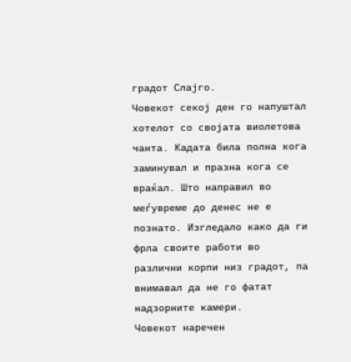градот Слајго.
Човекот секој ден го напуштал хотелот со својата виолетова чанта. Кадата била полна кога заминувал и празна кога се враќал. Што направил во меѓувреме до денес не е познато. Изгледало како да ги фрла своите работи во различни корпи низ градот, па внимавал да не го фатат надзорните камери.
Човекот наречен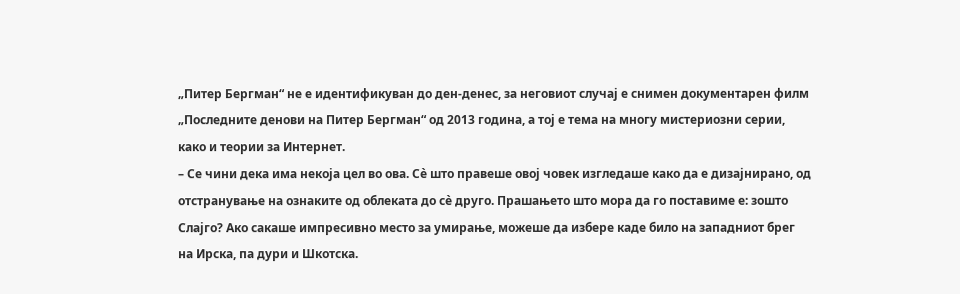„Питер Бергман“ не е идентификуван до ден-денес, за неговиот случај е снимен документарен филм „Последните денови на Питер Бергман“ од 2013 година, а тој е тема на многу мистериозни серии, како и теории за Интернет.
– Се чини дека има некоја цел во ова. Сè што правеше овој човек изгледаше како да е дизајнирано, од отстранување на ознаките од облеката до сè друго. Прашањето што мора да го поставиме е: зошто Слајго? Ако сакаше импресивно место за умирање, можеше да избере каде било на западниот брег на Ирска, па дури и Шкотска.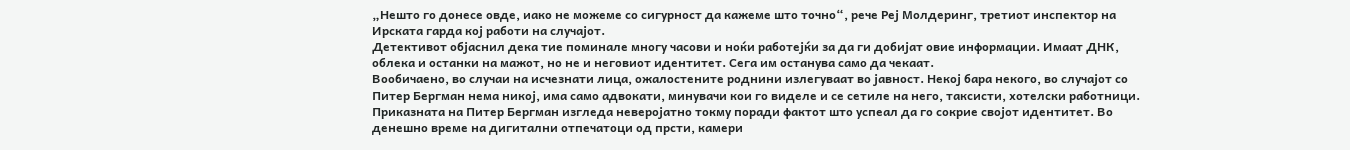„Нешто го донесе овде, иако не можеме со сигурност да кажеме што точно“, рече Реј Молдеринг, третиот инспектор на Ирската гарда кој работи на случајот.
Детективот објаснил дека тие поминале многу часови и ноќи работејќи за да ги добијат овие информации. Имаат ДНК, облека и останки на мажот, но не и неговиот идентитет. Сега им останува само да чекаат.
Вообичаено, во случаи на исчезнати лица, ожалостените роднини излегуваат во јавност. Некој бара некого, во случајот со Питер Бергман нема никој, има само адвокати, минувачи кои го виделе и се сетиле на него, таксисти, хотелски работници.
Приказната на Питер Бергман изгледа неверојатно токму поради фактот што успеал да го сокрие својот идентитет. Во денешно време на дигитални отпечатоци од прсти, камери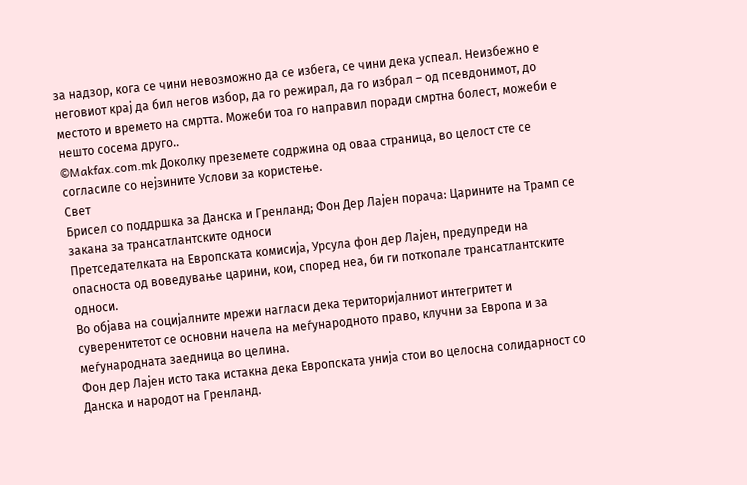за надзор, кога се чини невозможно да се избега, се чини дека успеал. Неизбежно е неговиот крај да бил негов избор, да го режирал, да го избрал – од псевдонимот, до местото и времето на смртта. Можеби тоа го направил поради смртна болест, можеби е нешто сосема друго..
©Makfax.com.mk Доколку преземете содржина од оваа страница, во целост сте се согласиле со нејзините Услови за користење.
Свет
Брисел со поддршка за Данска и Гренланд; Фон Дер Лајен порача: Царините на Трамп се закана за трансатлантските односи
Претседателката на Европската комисија, Урсула фон дер Лајен, предупреди на опасноста од воведување царини, кои, според неа, би ги поткопале трансатлантските односи.
Во објава на социјалните мрежи нагласи дека територијалниот интегритет и суверенитетот се основни начела на меѓународното право, клучни за Европа и за меѓународната заедница во целина.
Фон дер Лајен исто така истакна дека Европската унија стои во целосна солидарност со Данска и народот на Гренланд.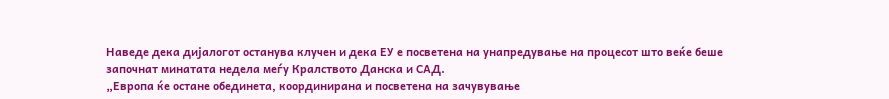Наведе дека дијалогот останува клучен и дека ЕУ е посветена на унапредување на процесот што веќе беше започнат минатата недела меѓу Кралството Данска и САД.
„Европа ќе остане обединета, координирана и посветена на зачувување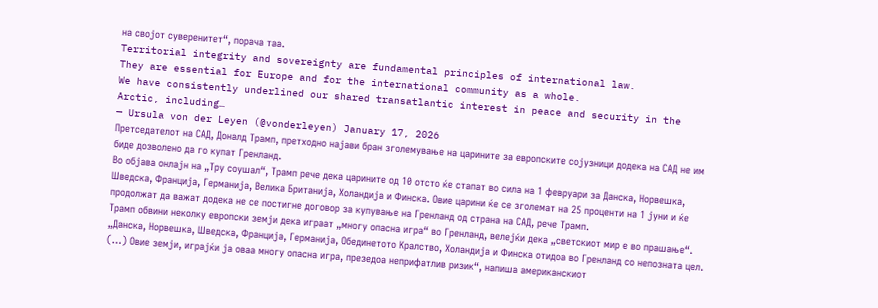на својот суверенитет“, порача таа.
Territorial integrity and sovereignty are fundamental principles of international law.
They are essential for Europe and for the international community as a whole.
We have consistently underlined our shared transatlantic interest in peace and security in the Arctic, including…
— Ursula von der Leyen (@vonderleyen) January 17, 2026
Претседателот на САД, Доналд Трамп, претходно најави бран зголемување на царините за европските сојузници додека на САД не им биде дозволено да го купат Гренланд.
Во објава онлајн на „Тру соушал“, Трамп рече дека царините од 10 отсто ќе стапат во сила на 1 февруари за Данска, Норвешка, Шведска, Франција, Германија, Велика Британија, Холандија и Финска. Овие царини ќе се зголемат на 25 проценти на 1 јуни и ќе продолжат да важат додека не се постигне договор за купување на Гренланд од страна на САД, рече Трамп.
Трамп обвини неколку европски земји дека играат „многу опасна игра“ во Гренланд, велејќи дека „светскиот мир е во прашање“.
„Данска, Норвешка, Шведска, Франција, Германија, Обединетото Кралство, Холандија и Финска отидоа во Гренланд со непозната цел. (…) Овие земји, играјќи ја оваа многу опасна игра, презедоа неприфатлив ризик“, напиша американскиот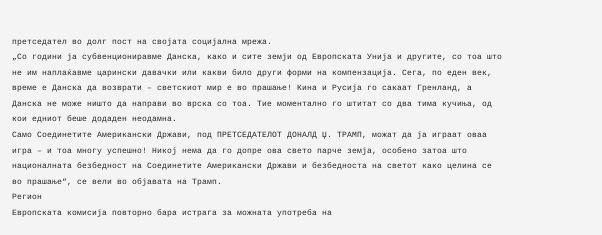претседател во долг пост на својата социјална мрежа.
„Со години ја субвенциониравме Данска, како и сите земји од Европската Унија и другите, со тоа што не им наплаќавме царински давачки или какви било други форми на компензација. Сега, по еден век, време е Данска да возврати – светскиот мир е во прашање! Кина и Русија го сакаат Гренланд, а Данска не може ништо да направи во врска со тоа. Тие моментално го штитат со два тима кучиња, од кои едниот беше додаден неодамна.
Само Соединетите Американски Држави, под ПРЕТСЕДАТЕЛОТ ДОНАЛД Џ. ТРАМП, можат да ја играат оваа игра – и тоа многу успешно! Никој нема да го допре ова свето парче земја, особено затоа што националната безбедност на Соединетите Американски Држави и безбедноста на светот како целина се во прашање“, се вели во објавата на Трамп.
Регион
Европската комисија повторно бара истрага за можната употреба на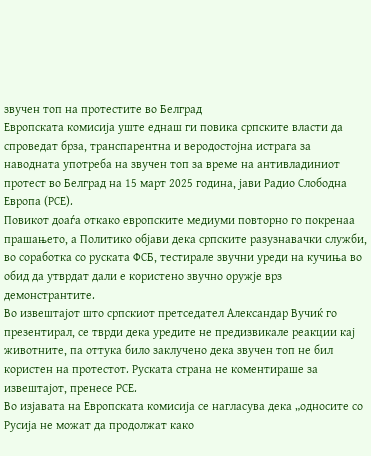звучен топ на протестите во Белград
Европската комисија уште еднаш ги повика српските власти да спроведат брза, транспарентна и веродостојна истрага за наводната употреба на звучен топ за време на антивладиниот протест во Белград на 15 март 2025 година, јави Радио Слободна Европа (РСЕ).
Повикот доаѓа откако европските медиуми повторно го покренаа прашањето, а Политико објави дека српските разузнавачки служби, во соработка со руската ФСБ, тестирале звучни уреди на кучиња во обид да утврдат дали е користено звучно оружје врз демонстрантите.
Во извештајот што српскиот претседател Александар Вучиќ го презентирал, се тврди дека уредите не предизвикале реакции кај животните, па оттука било заклучено дека звучен топ не бил користен на протестот. Руската страна не коментираше за извештајот, пренесе РСЕ.
Во изјавата на Европската комисија се нагласува дека „односите со Русија не можат да продолжат како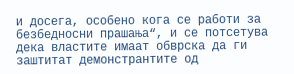и досега, особено кога се работи за безбедносни прашања“, и се потсетува дека властите имаат обврска да ги заштитат демонстрантите од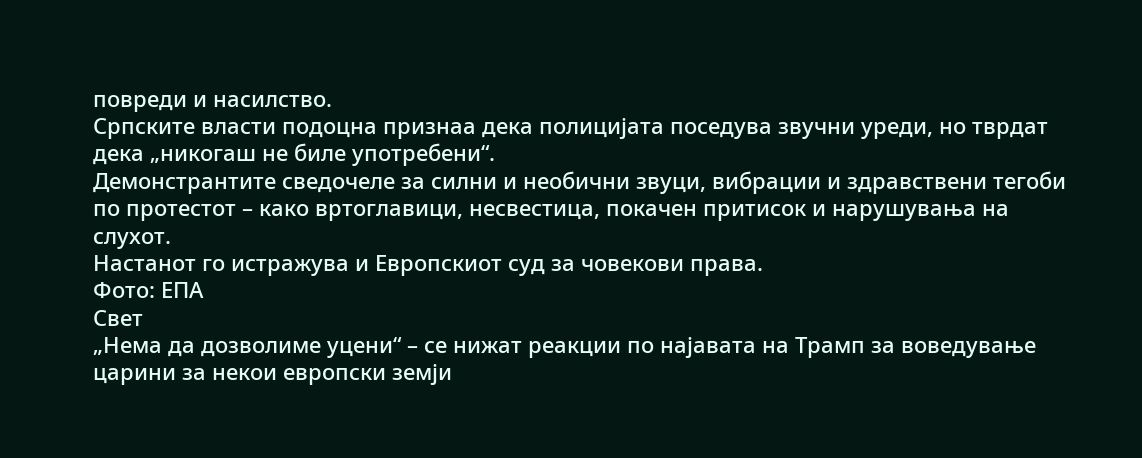повреди и насилство.
Српските власти подоцна признаа дека полицијата поседува звучни уреди, но тврдат дека „никогаш не биле употребени“.
Демонстрантите сведочеле за силни и необични звуци, вибрации и здравствени тегоби по протестот – како вртоглавици, несвестица, покачен притисок и нарушувања на слухот.
Настанот го истражува и Европскиот суд за човекови права.
Фото: ЕПА
Свет
„Нема да дозволиме уцени“ – се нижат реакции по најавата на Трамп за воведување царини за некои европски земји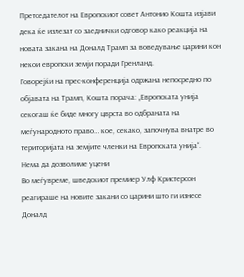Претседателот на Европскиот совет Антонио Кошта изјави дека ќе излезат со заеднички одговор како реакција на новата закана на Доналд Трамп за воведување царини кон некои европски земји поради Гренланд.
Говорејќи на прес-конференција одржана непосредно по објавата на Трамп, Кошта порача: „Европската унија секогаш ќе биде многу цврста во одбраната на меѓународното право… кое, секако, започнува внатре во територијата на земјите членки на Европската унија“.
Нема да дозволиме уцени
Во меѓувреме, шведскиот премиер Улф Кристерсон реагираше на новите закани со царини што ги изнесе Доналд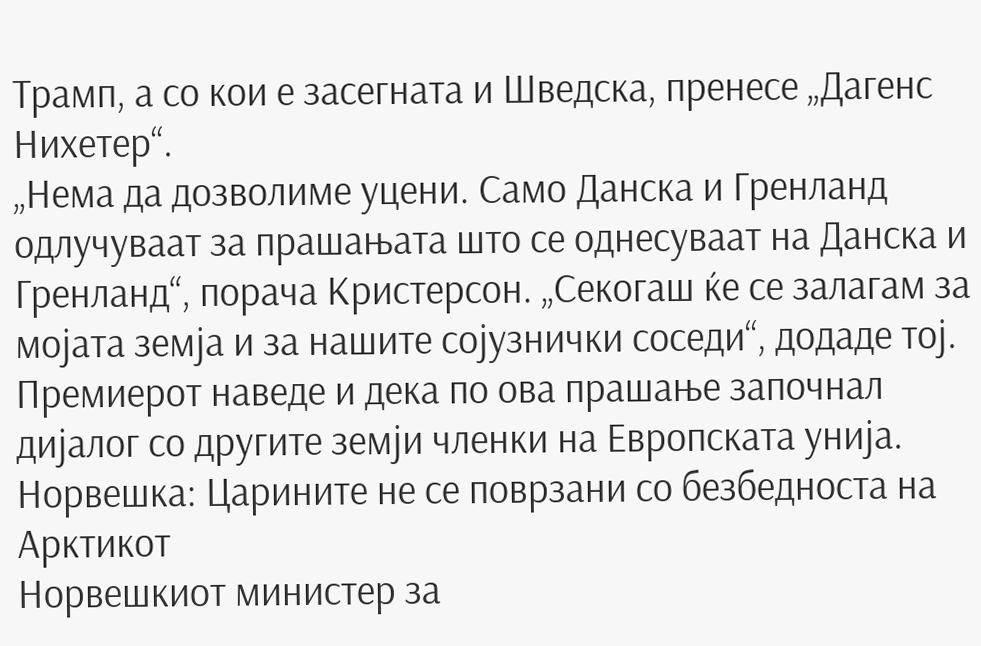Трамп, а со кои е засегната и Шведска, пренесе „Дагенс Нихетер“.
„Нема да дозволиме уцени. Само Данска и Гренланд одлучуваат за прашањата што се однесуваат на Данска и Гренланд“, порача Кристерсон. „Секогаш ќе се залагам за мојата земја и за нашите сојузнички соседи“, додаде тој.
Премиерот наведе и дека по ова прашање започнал дијалог со другите земји членки на Европската унија.
Норвешка: Царините не се поврзани со безбедноста на Арктикот
Норвешкиот министер за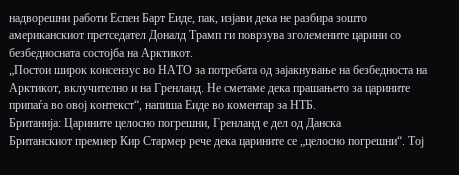надворешни работи Еспен Барт Еиде, пак, изјави дека не разбира зошто американскиот претседател Доналд Трамп ги поврзува зголемените царини со безбедносната состојба на Арктикот.
„Постои широк консензус во НАТО за потребата од зајакнување на безбедноста на Арктикот, вклучително и на Гренланд. Не сметаме дека прашањето за царините припаѓа во овој контекст“, напиша Еиде во коментар за НТБ.
Британија: Царините целосно погрешни, Гренланд е дел од Данска
Британскиот премиер Кир Стармер рече дека царините се „целосно погрешни“. Тој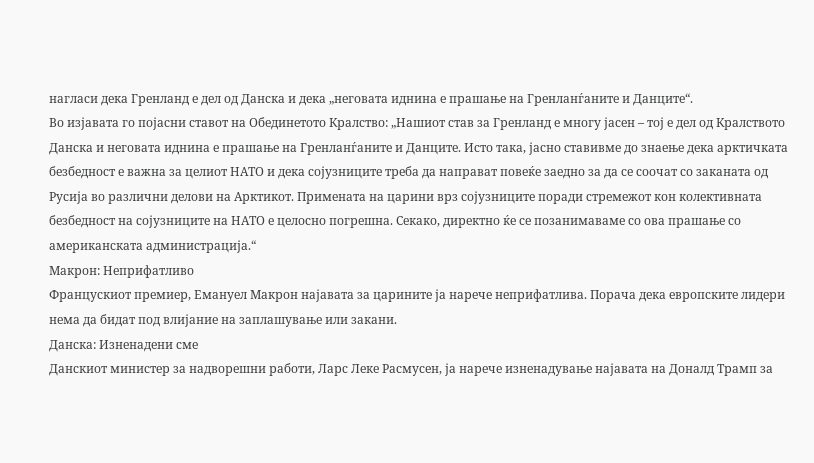нагласи дека Гренланд е дел од Данска и дека „неговата иднина е прашање на Гренланѓаните и Данците“.
Во изјавата го појасни ставот на Обединетото Кралство: „Нашиот став за Гренланд е многу јасен – тој е дел од Кралството Данска и неговата иднина е прашање на Гренланѓаните и Данците. Исто така, јасно ставивме до знаење дека арктичката безбедност е важна за целиот НАТО и дека сојузниците треба да направат повеќе заедно за да се соочат со заканата од Русија во различни делови на Арктикот. Примената на царини врз сојузниците поради стремежот кон колективната безбедност на сојузниците на НАТО е целосно погрешна. Секако, директно ќе се позанимаваме со ова прашање со американската администрација.“
Макрон: Неприфатливо
Францускиот премиер, Емануел Макрон најавата за царините ја нарече неприфатлива. Порача дека европските лидери нема да бидат под влијание на заплашување или закани.
Данска: Изненадени сме
Данскиот министер за надворешни работи, Ларс Леке Расмусен, ја нарече изненадување најавата на Доналд Трамп за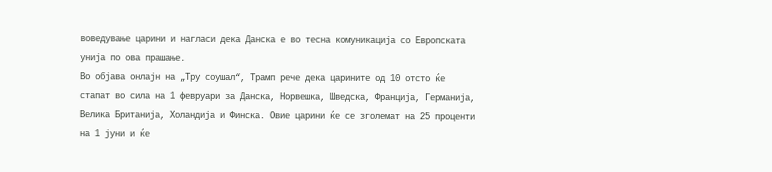воведување царини и нагласи дека Данска е во тесна комуникација со Европската унија по ова прашање.
Во објава онлајн на „Тру соушал“, Трамп рече дека царините од 10 отсто ќе стапат во сила на 1 февруари за Данска, Норвешка, Шведска, Франција, Германија, Велика Британија, Холандија и Финска. Овие царини ќе се зголемат на 25 проценти на 1 јуни и ќе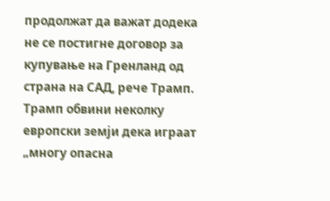продолжат да важат додека не се постигне договор за купување на Гренланд од страна на САД, рече Трамп.
Трамп обвини неколку европски земји дека играат „многу опасна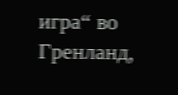игра“ во Гренланд,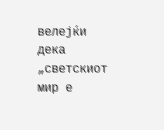велејќи дека „светскиот мир е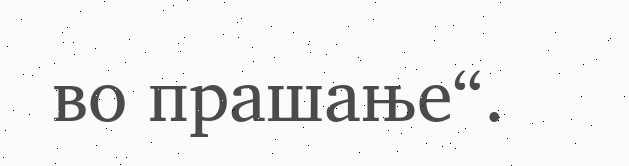во прашање“.